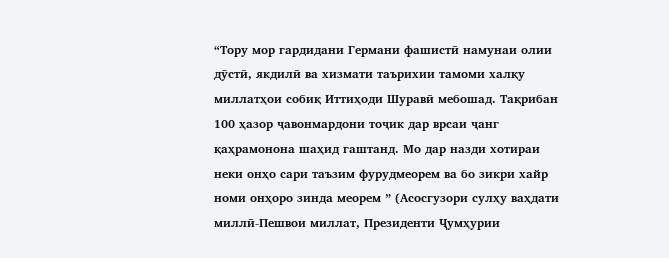“Тору мор гардидани Германи фашистӣ намунаи олии дӯстӣ, якдилӣ ва хизмати таърихии тамоми халқу миллатҳои собиқ Иттиҳоди Шуравӣ мебошад. Тақрибан 100 ҳазор ҷавонмардони тоҷик дар врсаи ҷанг қаҳрамонона шаҳид гаштанд. Мо дар назди хотираи неки онҳо сари таъзим фурудмеорем ва бо зикри хайр номи онҳоро зинда меорем ” (Асосгузори сулҳу ваҳдати миллӣ-Пешвои миллат, Президенти Ҷумҳурии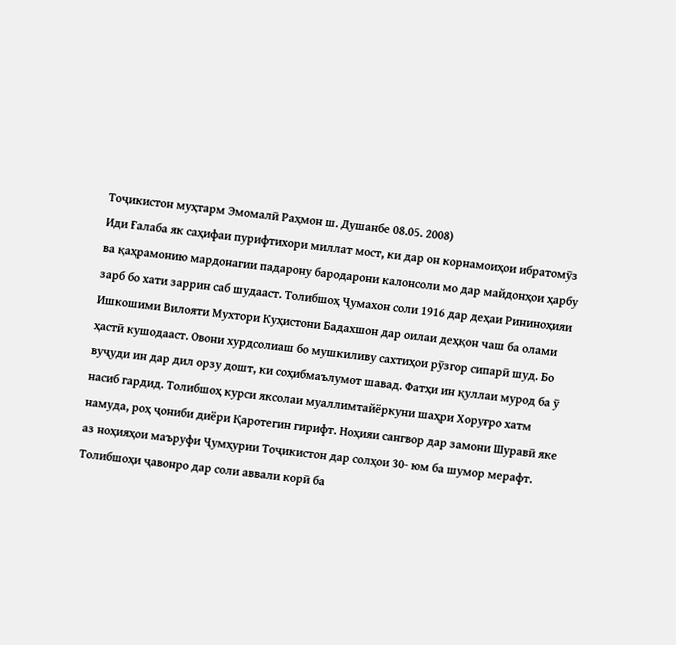Тоҷикистон муҳтарм Эмомалӣ Раҳмон ш. Душанбе 08.05. 2008)
Иди Ғалаба як саҳифаи пурифтихори миллат мост, ки дар он корнамоиҳои ибратомӯз ва қаҳрамонию мардонагии падарону бародарони калонсоли мо дар майдонҳои ҳарбу зарб бо хати заррин саб шудааст. Толибшоҳ Ҷумахон соли 1916 дар деҳаи Рининоҳияи Ишкошими Вилояти Мухтори Куҳистони Бадахшон дар оилаи деҳқон чаш ба олами ҳастӣ кушодааст. Овони хурдсолиаш бо мушкиливу сахтиҳои рӯзгор сипарӣ шуд. Бо вуҷуди ин дар дил орзу дошт, ки соҳибмаълумот шавад. Фатҳи ин қуллаи мурод ба ӯ насиб гардид. Толибшоҳ курси яксолаи муаллимтайёркуни шаҳри Хоруғро хатм намуда, роҳ ҷониби диёри Қаротегин гирифт. Ноҳияи сангвор дар замони Шуравӣ яке аз ноҳияҳои маъруфи Ҷумҳурии Тоҷикистон дар солҳои 30- юм ба шумор мерафт. Толибшоҳи ҷавонро дар соли аввали корӣ ба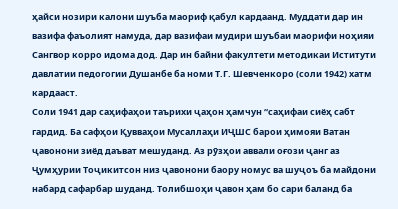ҳайси нозири калони шуъба маориф қабул кардаанд. Муддати дар ин вазифа фаъолият намуда, дар вазифаи мудири шуъбаи маорифи ноҳияи Сангвор корро идома дод. Дар ин байни факултети методикаи Иститути давлатии педогогии Душанбе ба номи Т.Г. Шевченкоро (соли 1942) хатм кардааст.
Соли 1941 дар саҳифаҳои таърихи ҷаҳон ҳамчун “саҳифаи сиёҳ сабт гардид. Ба сафҳои Қувваҳои Мусаллаҳи ИҶШС барои ҳимояи Ватан ҷавонони зиёд даъват мешуданд. Аз рӯзҳои аввали оғози ҷанг аз Ҷумҳурии Тоҷикитсон низ ҷавонони баору номус ва шуҷоъ ба майдони набард сафарбар шуданд. Толибшоҳи ҷавон ҳам бо сари баланд ба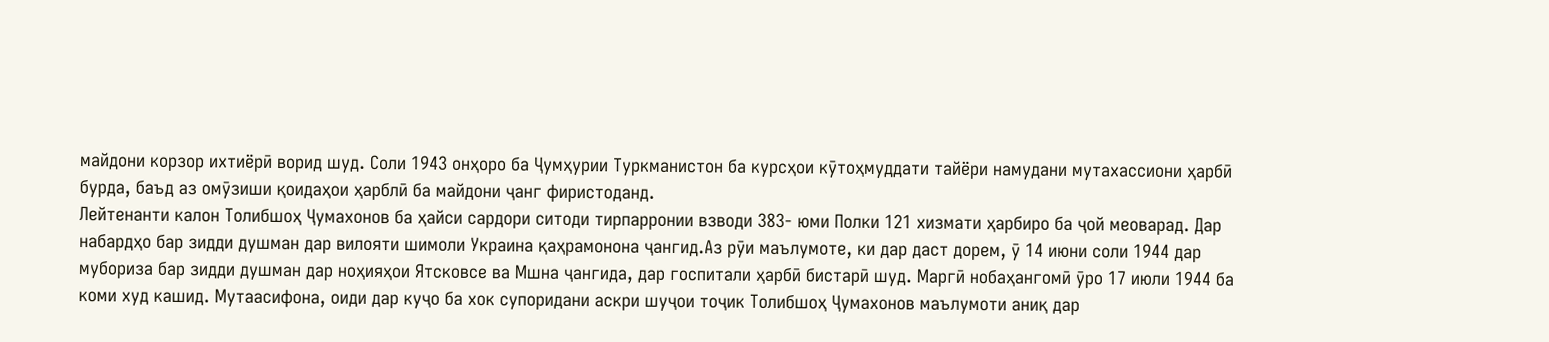майдони корзор ихтиёрӣ ворид шуд. Соли 1943 онҳоро ба Ҷумҳурии Туркманистон ба курсҳои кӯтоҳмуддати тайёри намудани мутахассиони ҳарбӣ бурда, баъд аз омӯзиши қоидаҳои ҳарблӣ ба майдони ҷанг фиристоданд.
Лейтенанти калон Толибшоҳ Ҷумахонов ба ҳайси сардори ситоди тирпарронии взводи 383- юми Полки 121 хизмати ҳарбиро ба ҷой меоварад. Дар набардҳо бар зидди душман дар вилояти шимоли Украина қаҳрамонона ҷангид.Аз рӯи маълумоте, ки дар даст дорем, ӯ 14 июни соли 1944 дар мубориза бар зидди душман дар ноҳияҳои Ятсковсе ва Мшна ҷангида, дар госпитали ҳарбӣ бистарӣ шуд. Маргӣ нобаҳангомӣ ӯро 17 июли 1944 ба коми худ кашид. Мутаасифона, оиди дар куҷо ба хок супоридани аскри шуҷои тоҷик Толибшоҳ Ҷумахонов маълумоти аниқ дар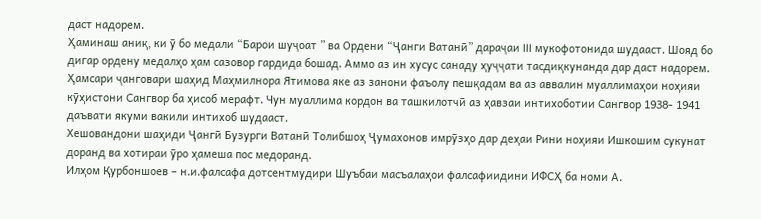даст надорем.
Ҳаминаш аниқ, ки ӯ бо медали “Барои шуҷоат ” ва Ордени “Ҷанги Ватанӣ” дараҷаи III мукофотонида шудааст. Шояд бо дигар ордену медалҳо ҳам сазовор гардида бошад. Аммо аз ин хусус санаду ҳуҷҷати тасдиқкунанда дар даст надорем. Ҳамсари ҷанговари шаҳид Маҳмилнора Ятимова яке аз занони фаъолу пешқадам ва аз аввалин муаллимаҳои ноҳияи кӯҳистони Сангвор ба ҳисоб мерафт. Чун муаллима кордон ва ташкилотчӣ аз ҳавзаи интихоботии Сангвор 1938- 1941 даъвати якуми вакили интихоб шудааст.
Хешовандони шаҳиди Ҷангӣ Бузурги Ватанӣ Толибшоҳ Ҷумахонов имрӯзҳо дар деҳаи Рини ноҳияи Ишкошим сукунат доранд ва хотираи ӯро ҳамеша пос медоранд.
Илҳом Қурбоншоев – н.и.фалсафа дотсентмудири Шуъбаи масъалаҳои фалсафиидини ИФСҲ ба номи А.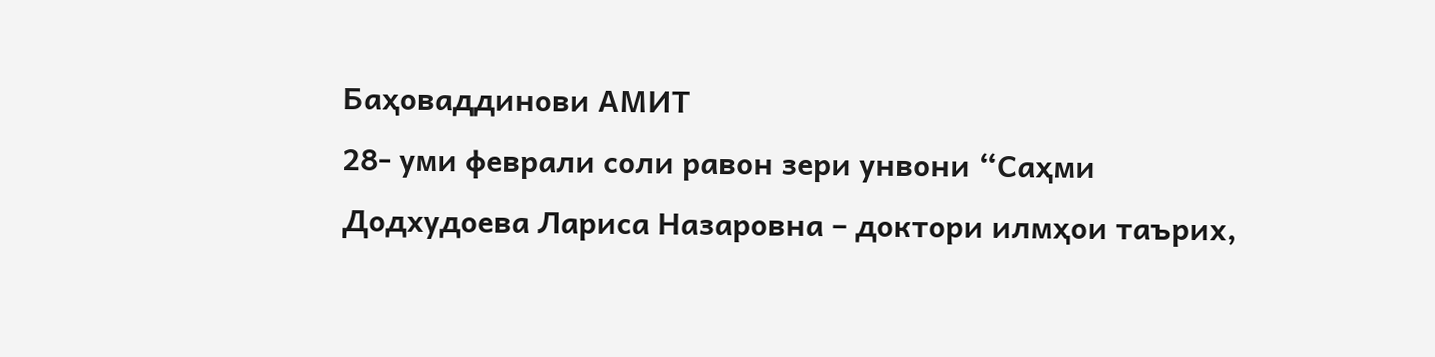Баҳоваддинови АМИТ
28- уми феврали соли равон зери унвони “Саҳми Додхудоева Лариса Назаровна – доктори илмҳои таърих,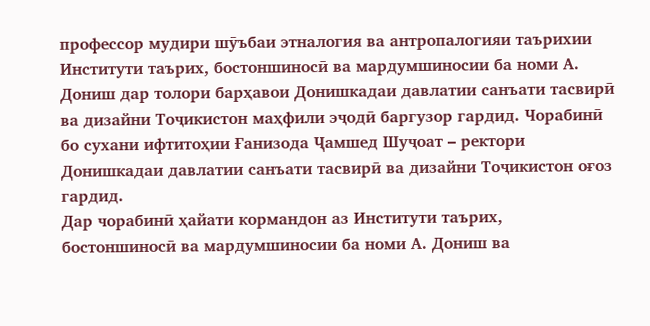профессор мудири шӯъбаи этналогия ва антропалогияи таърихии Институти таърих, бостоншиносӣ ва мардумшиносии ба номи А. Дониш дар толори барҳавои Донишкадаи давлатии санъати тасвирӣ ва дизайни Тоҷикистон маҳфили эҷодӣ баргузор гардид. Чорабинӣ бо сухани ифтитоҳии Ғанизода Ҷамшед Шуҷоат – ректори Донишкадаи давлатии санъати тасвирӣ ва дизайни Тоҷикистон оғоз гардид.
Дар чорабинӣ ҳайати кормандон аз Институти таърих, бостоншиносӣ ва мардумшиносии ба номи А. Дониш ва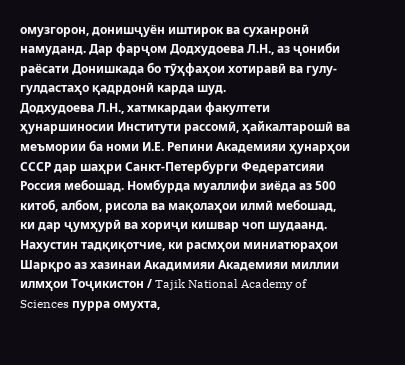омузгорон, донишҷуён иштирок ва суханронӣ намуданд. Дар фарҷом Додхудоева Л.Н., аз ҷониби раёсати Донишкада бо тӯҳфаҳои хотиравӣ ва гулу-гулдастаҳо қадрдонӣ карда шуд.
Додхудоева Л.Н., хатмкардаи факултети ҳунаршиносии Институти рассомӣ, ҳайкалтарошӣ ва меъмории ба номи И.Е. Репини Академияи ҳунарҳои СССР дар шаҳри Санкт-Петербурги Федератсияи Россия мебошад. Номбурда муаллифи зиёда аз 500 китоб, албом, рисола ва мақолаҳои илмӣ мебошад, ки дар ҷумҳурӣ ва хориҷи кишвар чоп шудаанд.
Нахустин тадқиқотчие, ки расмҳои миниатюраҳои Шарқро аз хазинаи Акадимияи Академияи миллии илмҳои Тоҷикистон / Tajik National Academy of Sciences пурра омухта,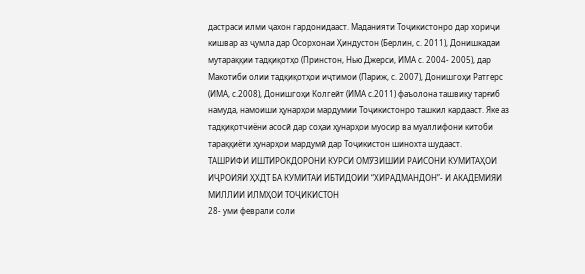дастраси илми ҷахон гардонидааст. Маданияти Тоҷикистонро дар хориҷи кишвар аз ҷумла дар Осорхонаи Ҳиндустон (Берлин, с. 2011), Донишкадаи мутараққии тадқиқотҳо (Принстон, Нью Джерси, ИМА с. 2004- 2005), дар Макотиби олии тадқиқотҳои иҷтимои (Париж, с. 2007), Донишгоҳи Ратгерс (ИМА, с.2008), Донишгоҳи Колгейт (ИМА с.2011) фаъолона ташвиқу тарғиб намуда, намоиши ҳунарҳои мардумии Тоҷикистонро ташкил кардааст. Яке аз тадқиқотчиёни асосӣ дар соҳаи ҳунарҳои муосир ва муаллифони китоби тараққиёти ҳунарҳои мардумӣ дар Тоҷикистон шинохта шудааст.
ТАШРИФИ ИШТИРОКДОРОНИ КУРСИ ОМӮЗИШИИ РАИСОНИ КУМИТАҲОИ ИҶРОИЯИ ҲХДТ БА КУМИТАИ ИБТИДОИИ “ХИРАДМАНДОН”- И АКАДЕМИЯИ МИЛЛИИ ИЛМҲОИ ТОҶИКИСТОН
28- уми феврали соли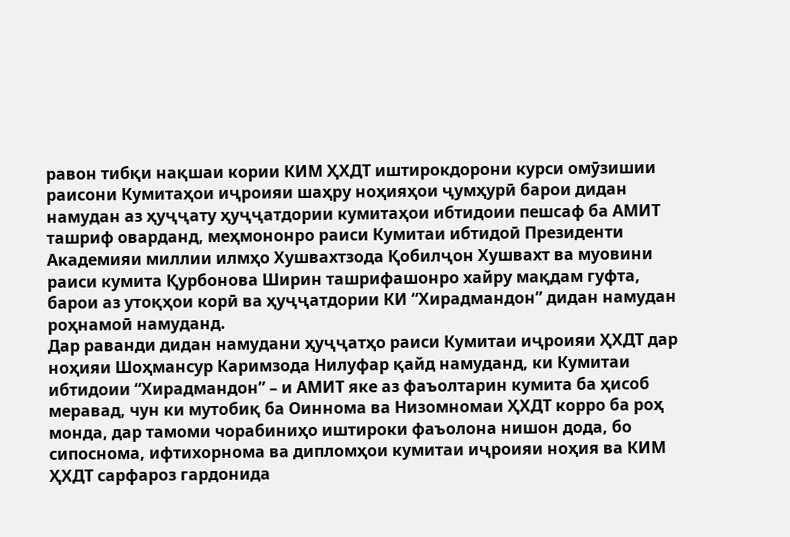равон тибқи нақшаи кории КИМ ҲХДТ иштирокдорони курси омӯзишии раисони Кумитаҳои иҷроияи шаҳру ноҳияҳои ҷумҳурӣ барои дидан намудан аз ҳуҷҷату ҳуҷҷатдории кумитаҳои ибтидоии пешсаф ба АМИТ ташриф оварданд, меҳмононро раиси Кумитаи ибтидоӣ Президенти Академияи миллии илмҳо Хушвахтзода Қобилҷон Хушвахт ва муовини раиси кумита Қурбонова Ширин ташрифашонро хайру мақдам гуфта, барои аз утоқҳои корӣ ва ҳуҷҷатдории КИ “Хирадмандон” дидан намудан роҳнамоӣ намуданд.
Дар раванди дидан намудани ҳуҷҷатҳо раиси Кумитаи иҷроияи ҲХДТ дар ноҳияи Шоҳмансур Каримзода Нилуфар қайд намуданд, ки Кумитаи ибтидоии “Хирадмандон” – и АМИТ яке аз фаъолтарин кумита ба ҳисоб меравад, чун ки мутобиқ ба Оиннома ва Низомномаи ҲХДТ корро ба роҳ монда, дар тамоми чорабиниҳо иштироки фаъолона нишон дода, бо сипоснома, ифтихорнома ва дипломҳои кумитаи иҷроияи ноҳия ва КИМ ҲХДТ сарфароз гардонида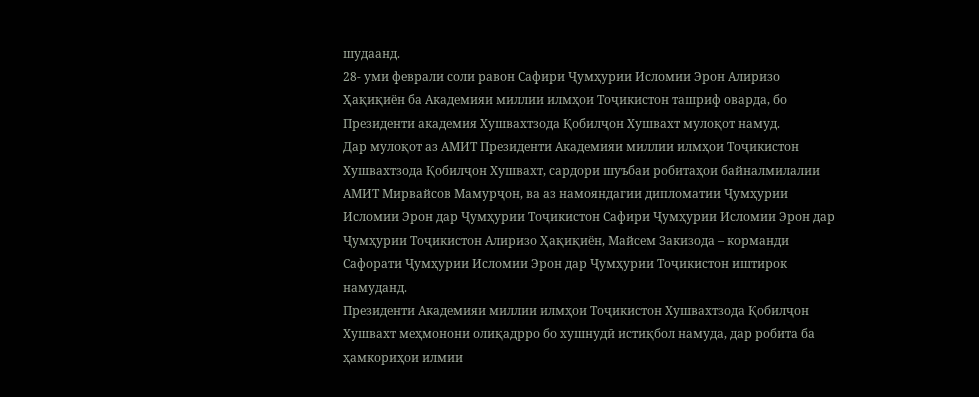шудаанд.
28- уми феврали соли равон Сафири Ҷумҳурии Исломии Эрон Алиризо Ҳақиқиён ба Академияи миллии илмҳои Тоҷикистон ташриф оварда, бо Президенти академия Хушвахтзода Қобилҷон Хушвахт мулоқот намуд.
Дар мулоқот аз АМИТ Президенти Академияи миллии илмҳои Тоҷикистон Хушвахтзода Қобилҷон Хушвахт, сардори шуъбаи робитаҳои байналмилалии АМИТ Мирвайсов Мамурҷон, ва аз намояндагии дипломатии Ҷумҳурии Исломии Эрон дар Ҷумҳурии Тоҷикистон Сафири Ҷумҳурии Исломии Эрон дар Ҷумҳурии Тоҷикистон Алиризо Ҳақиқиён, Майсем Закизода – корманди Сафорати Ҷумҳурии Исломии Эрон дар Ҷумҳурии Тоҷикистон иштирок намуданд.
Президенти Академияи миллии илмҳои Тоҷикистон Хушвахтзода Қобилҷон Хушвахт меҳмонони олиқадрро бо хушнудӣ истиқбол намуда, дар робита ба ҳамкориҳои илмии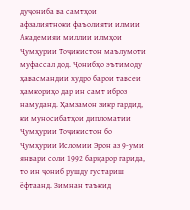дуҷониба ва самтҳои афзалиятноки фаъолияти илмии Академияи миллии илмҳои Ҷумҳурии Тоҷикистон маълумоти муфассал дод. Ҷонибҳо эътимоду ҳавасмандии худро барои тавсеи ҳамкориҳо дар ин самт иброз намуданд. Ҳамзамон зикр гардид, ки муносибатҳои дипломатии Ҷумҳурии Тоҷикистон бо Ҷумҳурии Исломии Эрон аз 9-уми январи соли 1992 барқарор гарида, то ин ҷониб рушду густариш ёфтаанд. Зимнан таъкид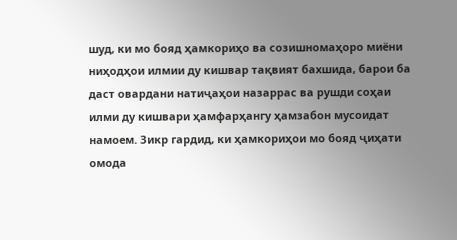шуд, ки мо бояд ҳамкориҳо ва созишномаҳоро миёни ниҳодҳои илмии ду кишвар тақвият бахшида, барои ба даст овардани натиҷаҳои назаррас ва рушди соҳаи илми ду кишвари ҳамфарҳангу ҳамзабон мусоидат намоем. Зикр гардид, ки ҳамкориҳои мо бояд ҷиҳати омода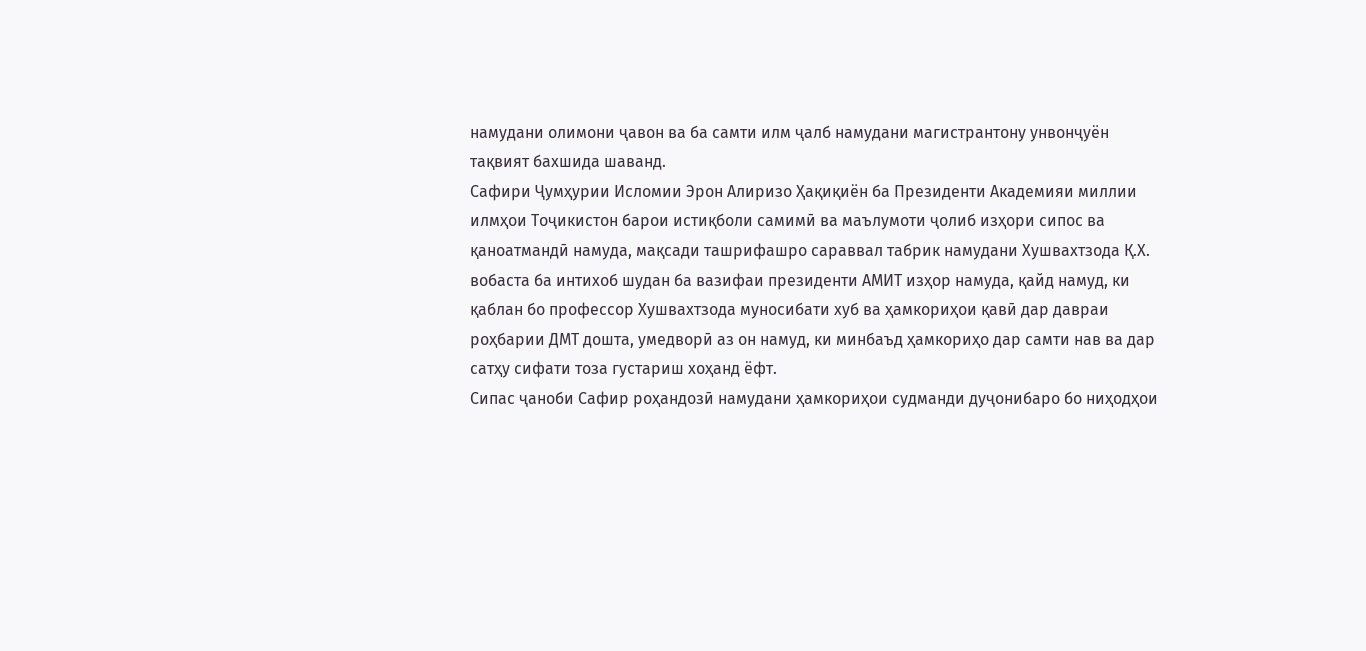намудани олимони ҷавон ва ба самти илм ҷалб намудани магистрантону унвонҷуён тақвият бахшида шаванд.
Сафири Ҷумҳурии Исломии Эрон Алиризо Ҳақиқиён ба Президенти Академияи миллии илмҳои Тоҷикистон барои истиқболи самимӣ ва маълумоти ҷолиб изҳори сипос ва қаноатмандӣ намуда, мақсади ташрифашро сараввал табрик намудани Хушвахтзода Қ.Х. вобаста ба интихоб шудан ба вазифаи президенти АМИТ изҳор намуда, қайд намуд, ки қаблан бо профессор Хушвахтзода муносибати хуб ва ҳамкориҳои қавӣ дар давраи роҳбарии ДМТ дошта, умедворӣ аз он намуд, ки минбаъд ҳамкориҳо дар самти нав ва дар сатҳу сифати тоза густариш хоҳанд ёфт.
Сипас ҷаноби Сафир роҳандозӣ намудани ҳамкориҳои судманди дуҷонибаро бо ниҳодҳои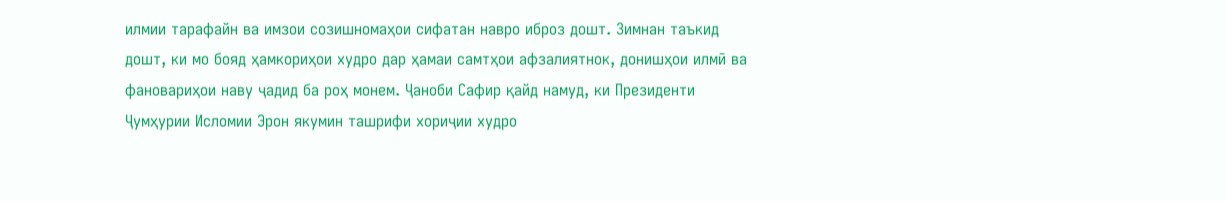илмии тарафайн ва имзои созишномаҳои сифатан навро иброз дошт. Зимнан таъкид дошт, ки мо бояд ҳамкориҳои худро дар ҳамаи самтҳои афзалиятнок, донишҳои илмӣ ва фановариҳои наву ҷадид ба роҳ монем. Ҷаноби Сафир қайд намуд, ки Президенти Ҷумҳурии Исломии Эрон якумин ташрифи хориҷии худро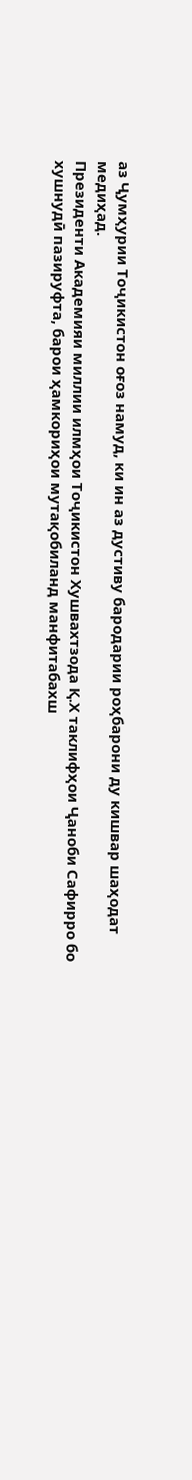аз Ҷумҳурии Тоҷикистон оғоз намуд, ки ин аз дустиву бародарии роҳбарони ду кишвар шаҳодат медиҳад.
Президенти Академияи миллии илмҳои Тоҷикистон Хушвахтзода Қ.Х таклифҳои Ҷаноби Сафирро бо хушнудӣ пазируфта, барои ҳамкориҳои мутақобиланд манфитабахш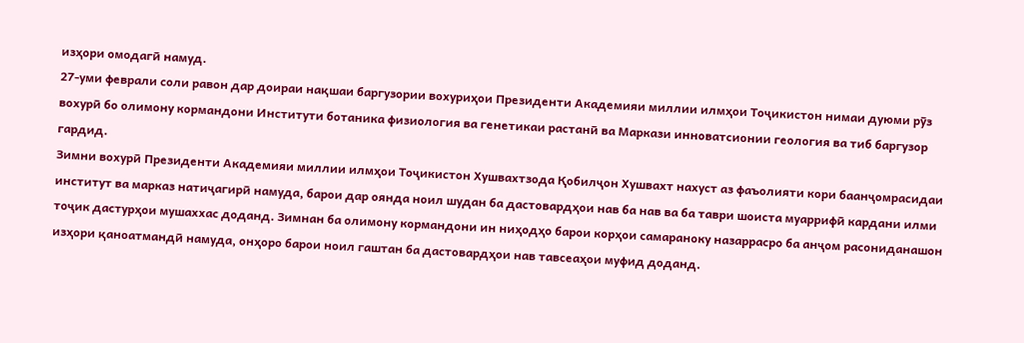изҳори омодагӣ намуд.
27-уми феврали соли равон дар доираи нақшаи баргузории вохуриҳои Президенти Академияи миллии илмҳои Тоҷикистон нимаи дуюми рӯз вохурӣ бо олимону кормандони Институти ботаника физиология ва генетикаи растанӣ ва Маркази инноватсионии геология ва тиб баргузор гардид.
Зимни вохурӣ Президенти Академияи миллии илмҳои Тоҷикистон Хушвахтзода Қобилҷон Хушвахт нахуст аз фаъолияти кори баанҷомрасидаи институт ва марказ натиҷагирӣ намуда, барои дар оянда ноил шудан ба дастовардҳои нав ба нав ва ба таври шоиста муаррифӣ кардани илми тоҷик дастурҳои мушаххас доданд. Зимнан ба олимону кормандони ин ниҳодҳо барои корҳои самараноку назаррасро ба анҷом расониданашон изҳори қаноатмандӣ намуда, онҳоро барои ноил гаштан ба дастовардҳои нав тавсеаҳои муфид доданд.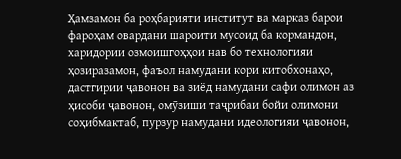Ҳамзамон ба роҳбарияти институт ва марказ барои фароҳам овардани шароити мусоид ба кормандон, харидории озмоишгоҳҳои нав бо технологияи ҳозиразамон, фаъол намудани кори китобхонаҳо, дастгирии ҷавонон ва зиёд намудани сафи олимон аз ҳисоби ҷавонон, омӯзиши таҷрибаи бойи олимони соҳибмактаб, пурзур намудани идеологияи ҷавонон,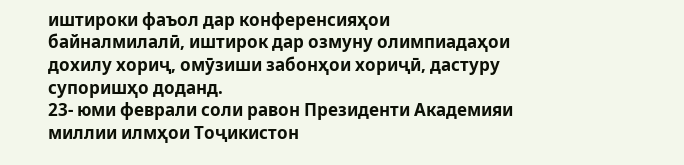иштироки фаъол дар конференсияҳои байналмилалӣ, иштирок дар озмуну олимпиадаҳои дохилу хориҷ, омӯзиши забонҳои хориҷӣ, дастуру супоришҳо доданд.
23- юми феврали соли равон Президенти Академияи миллии илмҳои Тоҷикистон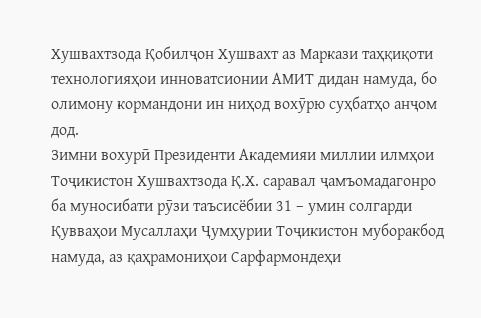Хушвахтзода Қобилҷон Хушвахт аз Маркази таҳқиқоти технологияҳои инноватсионии АМИТ дидан намуда, бо олимону кормандони ин ниҳод вохӯрю суҳбатҳо анҷом дод.
Зимни вохурӣ Президенти Академияи миллии илмҳои Тоҷикистон Хушвахтзода Қ.Х. саравал ҷамъомадагонро ба муносибати рӯзи таъсисёбии 31 – умин солгарди Қувваҳои Мусаллаҳи Ҷумҳурии Тоҷикистон муборакбод намуда, аз қаҳрамониҳои Сарфармондеҳи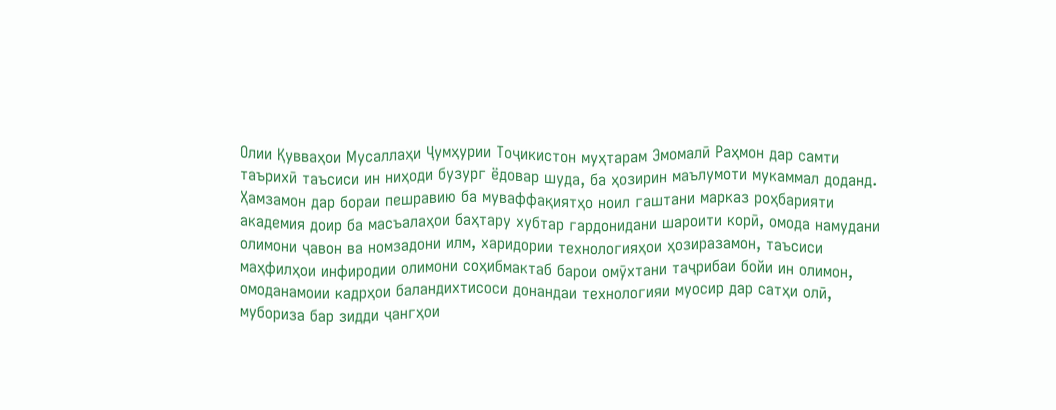Олии Қувваҳои Мусаллаҳи Ҷумҳурии Тоҷикистон муҳтарам Эмомалӣ Раҳмон дар самти таърихӣ таъсиси ин ниҳоди бузург ёдовар шуда, ба ҳозирин маълумоти мукаммал доданд.
Ҳамзамон дар бораи пешравию ба муваффақиятҳо ноил гаштани марказ роҳбарияти академия доир ба масъалаҳои баҳтару хубтар гардонидани шароити корӣ, омода намудани олимони ҷавон ва номзадони илм, харидории технологияҳои ҳозиразамон, таъсиси маҳфилҳои инфиродии олимони соҳибмактаб барои омӯхтани таҷрибаи бойи ин олимон, омоданамоии кадрҳои баландихтисоси донандаи технологияи муосир дар сатҳи олӣ, мубориза бар зидди ҷангҳои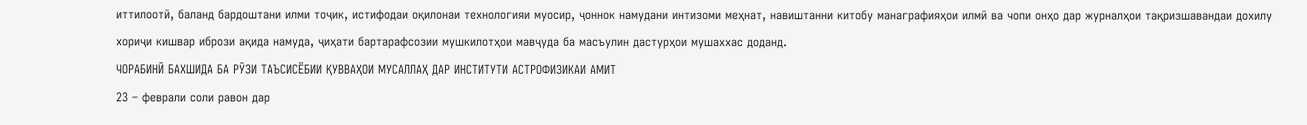иттилоотӣ, баланд бардоштани илми тоҷик, истифодаи оқилонаи технологияи муосир, ҷоннок намудани интизоми меҳнат, навиштанни китобу манаграфияҳои илмӣ ва чопи онҳо дар журналҳои тақризшавандаи дохилу хориҷи кишвар ибрози ақида намуда, ҷиҳати бартарафсозии мушкилотҳои мавҷуда ба масъулин дастурҳои мушаххас доданд.
ЧОРАБИНӢ БАХШИДА БА РӮЗИ ТАЪСИСЁБИИ ҚУВВАҲОИ МУСАЛЛАҲ ДАР ИНСТИТУТИ АСТРОФИЗИКАИ АМИТ
23 – феврали соли равон дар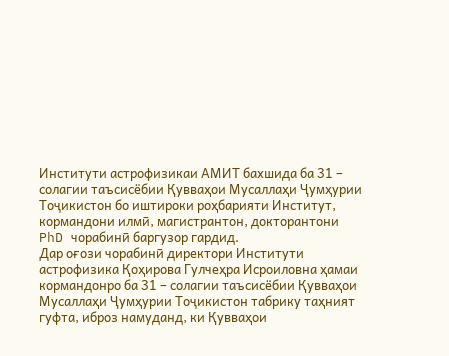Институти астрофизикаи АМИТ бахшида ба 31 – солагии таъсисёбии Қувваҳои Мусаллаҳи Ҷумҳурии Тоҷикистон бо иштироки роҳбарияти Институт, кормандони илмӣ, магистрантон, докторантони PhD чорабинӣ баргузор гардид.
Дар оғози чорабинӣ директори Институти астрофизика Қоҳирова Гулчеҳра Исроиловна ҳамаи кормандонро ба 31 – солагии таъсисёбии Қувваҳои Мусаллаҳи Ҷумҳурии Тоҷикистон табрику таҳният гуфта, иброз намуданд, ки Қувваҳои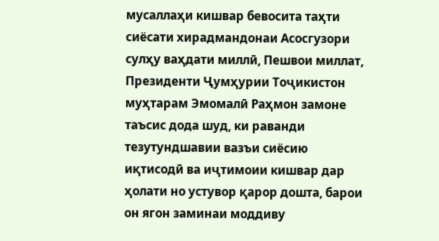мусаллаҳи кишвар бевосита таҳти сиёсати хирадмандонаи Асосгузори сулҳу ваҳдати миллӣ, Пешвои миллат, Президенти Ҷумҳурии Тоҷикистон муҳтарам Эмомалӣ Раҳмон замоне таъсис дода шуд, ки раванди тезутундшавии вазъи сиёсию иқтисодӣ ва иҷтимоии кишвар дар ҳолати но устувор қарор дошта, барои он ягон заминаи моддиву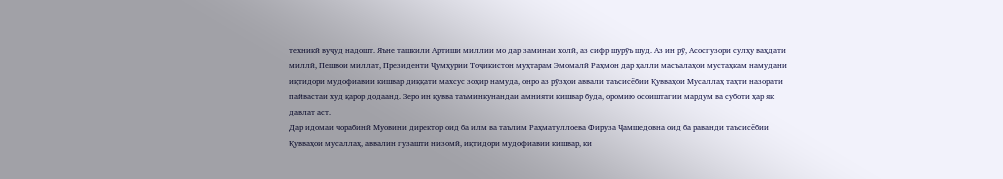техникӣ вуҷуд надошт. Яъне ташкили Артиши миллии мо дар заминаи холӣ, аз сифр шурӯъ шуд. Аз ин рӯ, Асосгузори сулҳу ваҳдати миллӣ, Пешвои миллат, Президенти Ҷумҳурии Тоҷикистон муҳтарам Эмомалӣ Раҳмон дар ҳалли масъалаҳои мустаҳкам намудани иқтидори мудофиавии кишвар диққати махсус зоҳир намуда, онро аз рӯзҳои аввали таъсисёбии Қувваҳои Мусаллаҳ таҳти назорати пайвастаи худ қарор додаанд. Зеро ин қувва таъминкунандаи амнияти кишвар буда, оромию осоиштагии мардум ва суботи ҳар як давлат аст.
Дар идомаи чорабинӣ Муовини директор оид ба илм ва таълим Раҳматуллоева Фируза Ҷамшедовна оид ба раванди таъсисёбии Қувваҳои мусаллаҳ, аввалин гузашти низомӣ, иқтидори мудофиавии кишвар, ки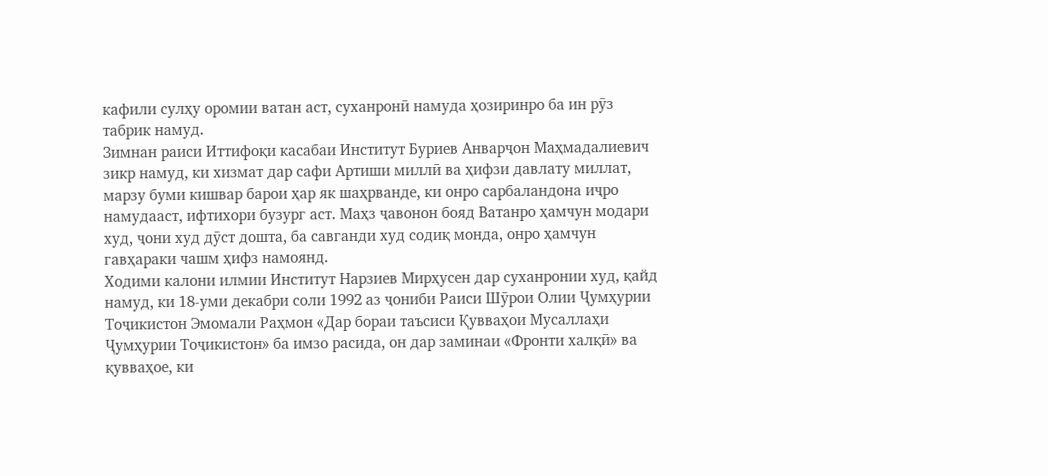кафили сулҳу оромии ватан аст, суханронӣ намуда ҳозиринро ба ин рӯз табрик намуд.
Зимнан раиси Иттифоқи касабаи Институт Буриев Анварҷон Маҳмадалиевич зикр намуд, ки хизмат дар сафи Артиши миллӣ ва ҳифзи давлату миллат, марзу буми кишвар барои ҳар як шаҳрванде, ки онро сарбаландона иҷро намудааст, ифтихори бузург аст. Маҳз ҷавонон бояд Ватанро ҳамчун модари худ, ҷони худ дӯст дошта, ба савганди худ содиқ монда, онро ҳамчун гавҳараки чашм ҳифз намоянд.
Ходими калони илмии Институт Нарзиев Мирҳусен дар суханронии худ, қайд намуд, ки 18-уми декабри соли 1992 аз ҷониби Раиси Шӯрои Олии Ҷумҳурии Тоҷикистон Эмомали Раҳмон «Дар бораи таъсиси Қувваҳои Мусаллаҳи Ҷумҳурии Тоҷикистон» ба имзо расида, он дар заминаи «Фронти халқӣ» ва қувваҳое, ки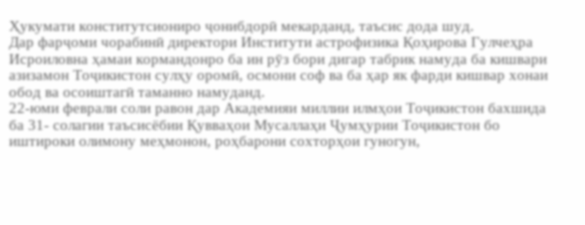Ҳукумати конститутсиониро ҷонибдорӣ мекарданд, таъсис дода шуд.
Дар фарҷоми чорабинӣ директори Институти астрофизика Қоҳирова Гулчеҳра Исроиловна ҳамаи кормандонро ба ин рӯз бори дигар табрик намуда ба кишвари азизамон Тоҷикистон сулҳу оромӣ, осмони соф ва ба ҳар як фарди кишвар хонаи обод ва осоиштагӣ таманно намуданд.
22-юми феврали соли равон дар Академияи миллии илмҳои Тоҷикистон бахшида ба 31- солагии таъсисёбии Қувваҳои Мусаллаҳи Ҷумҳурии Тоҷикистон бо иштироки олимону меҳмонон, роҳбарони сохторҳои гуногун,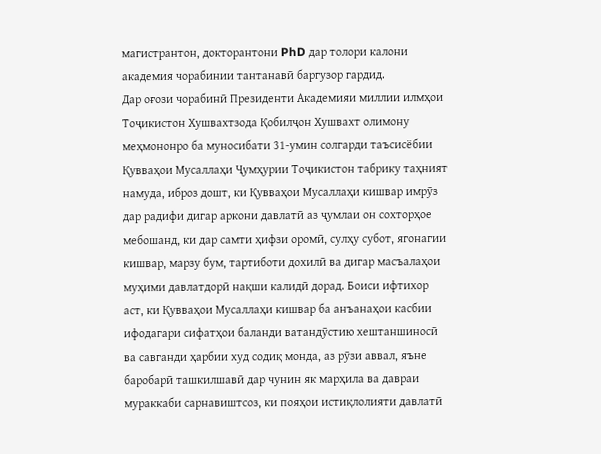магистрантон, докторантони PhD дар толори калони академия чорабинии тантанавӣ баргузор гардид.
Дар оғози чорабинӣ Президенти Академияи миллии илмҳои Тоҷикистон Хушвахтзода Қобилҷон Хушвахт олимону меҳмононро ба муносибати 31-умин солгарди таъсисёбии Қувваҳои Мусаллаҳи Ҷумҳурии Тоҷикистон табрику таҳният намуда, иброз дошт, ки Қувваҳои Мусаллаҳи кишвар имрӯз дар радифи дигар аркони давлатӣ аз ҷумлаи он сохторҳое мебошанд, ки дар самти ҳифзи оромӣ, сулҳу субот, ягонагии кишвар, марзу бум, тартиботи дохилӣ ва дигар масъалаҳои муҳими давлатдорӣ нақши калидӣ дорад. Боиси ифтихор аст, ки Қувваҳои Мусаллаҳи кишвар ба анъанаҳои касбии ифодагари сифатҳои баланди ватандӯстию хештаншиносӣ ва савганди ҳарбии худ содиқ монда, аз рӯзи аввал, яъне баробарӣ ташкилшавӣ дар чунин як марҳила ва давраи мураккаби сарнавиштсоз, ки пояҳои истиқлолияти давлатӣ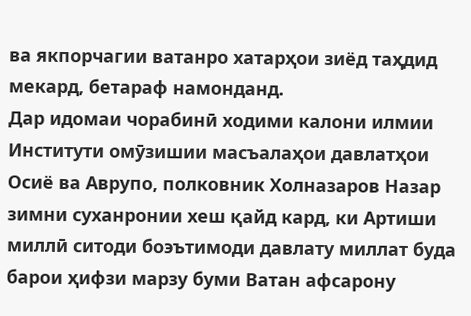ва якпорчагии ватанро хатарҳои зиёд таҳдид мекард, бетараф намонданд.
Дар идомаи чорабинӣ ходими калони илмии Институти омӯзишии масъалаҳои давлатҳои Осиё ва Аврупо, полковник Холназаров Назар зимни суханронии хеш қайд кард, ки Артиши миллӣ ситоди боэътимоди давлату миллат буда барои ҳифзи марзу буми Ватан афсарону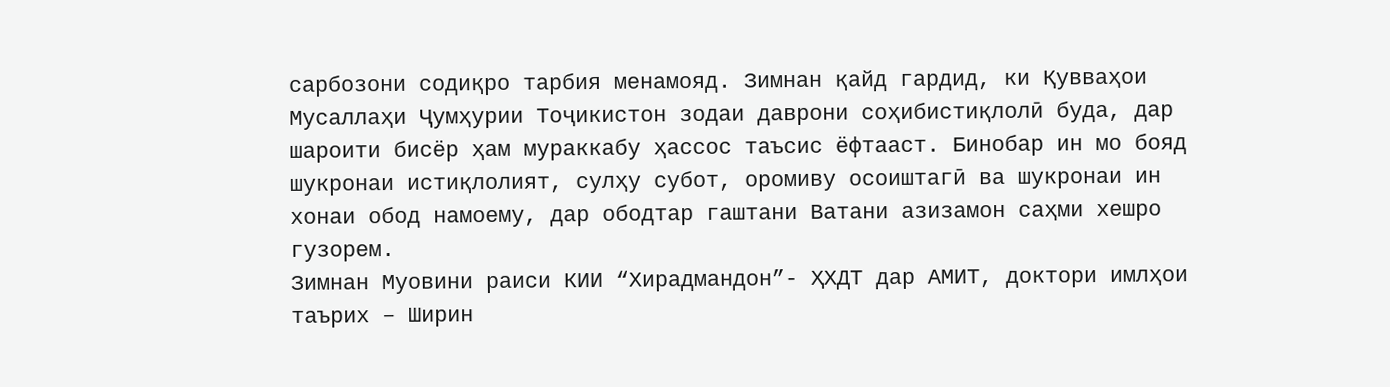сарбозони содиқро тарбия менамояд. Зимнан қайд гардид, ки Қувваҳои Мусаллаҳи Ҷумҳурии Тоҷикистон зодаи даврони соҳибистиқлолӣ буда, дар шароити бисёр ҳам мураккабу ҳассос таъсис ёфтааст. Бинобар ин мо бояд шукронаи истиқлолият, сулҳу субот, оромиву осоиштагӣ ва шукронаи ин хонаи обод намоему, дар ободтар гаштани Ватани азизамон саҳми хешро гузорем.
Зимнан Муовини раиси КИИ “Хирадмандон”- ҲХДТ дар АМИТ, доктори имлҳои таърих – Ширин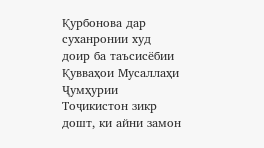Қурбонова дар суханронии худ доир ба таъсисёбии Қувваҳои Мусаллаҳи Ҷумҳурии Тоҷикистон зикр дошт, ки айни замон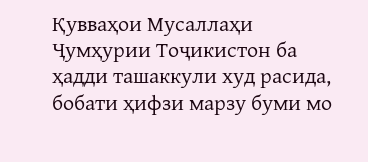Қувваҳои Мусаллаҳи Ҷумҳурии Тоҷикистон ба ҳадди ташаккули худ расида, бобати ҳифзи марзу буми мо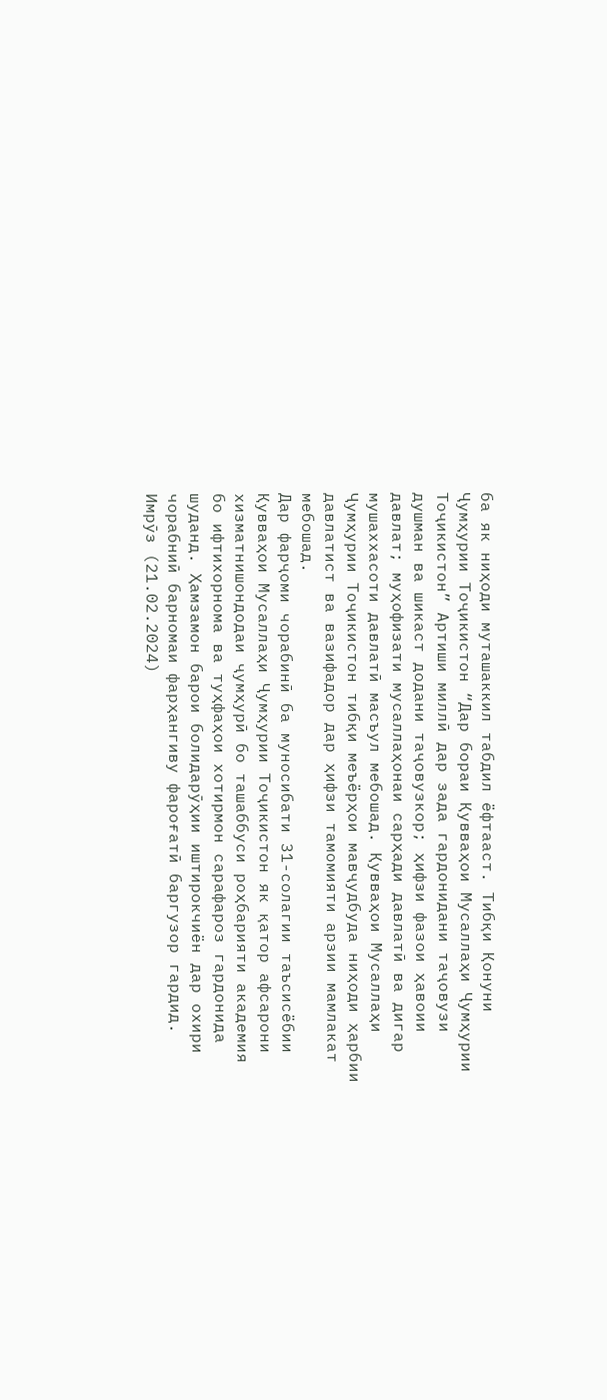ба як ниҳоди муташаккил табдил ёфтааст. Тибқи Қонуни Ҷумҳурии Тоҷикистон “Дар бораи Қувваҳои Мусаллаҳи Ҷумҳурии Тоҷикистон” Артиши миллӣ дар зада гардонидани таҷовузи душман ва шикаст додани таҷовузкор; ҳифзи фазои ҳавоии давлат; муҳофизати мусаллаҳонаи сарҳади давлатӣ ва дигар мушаххасоти давлатӣ масъул мебошад. Қувваҳои Мусаллаҳи Ҷумҳурии Тоҷикистон тибқи меъёрҳои мавҷудбуда ниҳоди ҳарбии давлатист ва вазифадор дар ҳифзи тамомияти арзии мамлакат мебошад.
Дар фарҷоми чорабинӣ ба муносибати 31-солагии таъсисёбии Қувваҳои Мусаллаҳи Ҷумҳурии Тоҷикистон як қатор афсарони хизматнишондодаи ҷумҳурӣ бо ташаббуси роҳбарияти академия бо ифтихорнома ва туҳфаҳои хотирмон сарафароз гардонида шуданд. Ҳамзамон барои болидарӯҳии иштирокчиён дар охири чорабниӣ барномаи фарҳангиву фароғатӣ баргузор гардид.
Имрӯз (21.02.2024)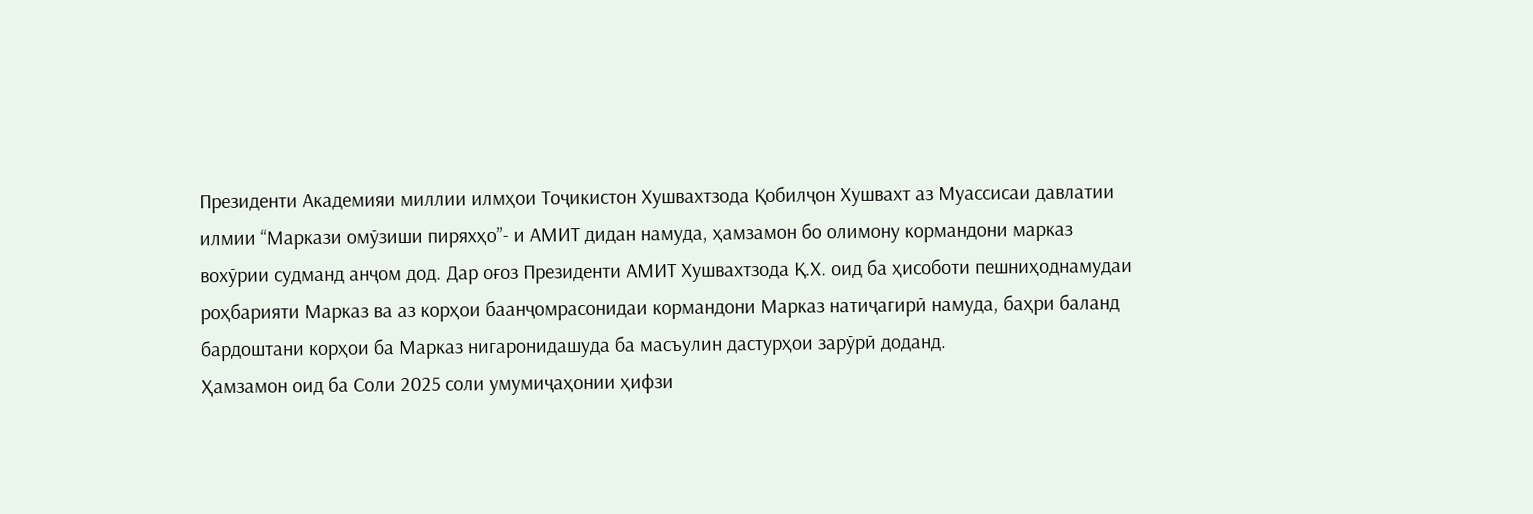Президенти Академияи миллии илмҳои Тоҷикистон Хушвахтзода Қобилҷон Хушвахт аз Муассисаи давлатии илмии “Маркази омӯзиши пиряхҳо”- и АМИТ дидан намуда, ҳамзамон бо олимону кормандони марказ вохӯрии судманд анҷом дод. Дар оғоз Президенти АМИТ Хушвахтзода Қ.Х. оид ба ҳисоботи пешниҳоднамудаи роҳбарияти Марказ ва аз корҳои баанҷомрасонидаи кормандони Марказ натиҷагирӣ намуда, баҳри баланд бардоштани корҳои ба Марказ нигаронидашуда ба масъулин дастурҳои зарӯрӣ доданд.
Ҳамзамон оид ба Соли 2025 соли умумиҷаҳонии ҳифзи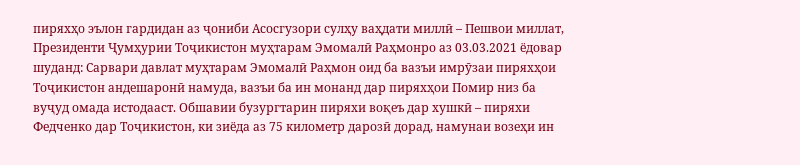пиряхҳо эълон гардидан аз ҷониби Асосгузори сулҳу ваҳдати миллӣ – Пешвои миллат, Президенти Ҷумҳурии Тоҷикистон муҳтарам Эмомалӣ Раҳмонро аз 03.03.2021 ёдовар шуданд: Сарвари давлат муҳтарам Эмомалӣ Раҳмон оид ба вазъи имрӯзаи пиряхҳои Тоҷикистон андешаронӣ намуда, вазъи ба ин монанд дар пиряхҳои Помир низ ба вуҷуд омада истодааст. Обшавии бузургтарин пиряхи воқеъ дар хушкӣ – пиряхи Федченко дар Тоҷикистон, ки зиёда аз 75 километр дарозӣ дорад, намунаи возеҳи ин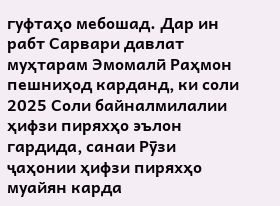гуфтаҳо мебошад. Дар ин рабт Сарвари давлат муҳтарам Эмомалӣ Раҳмон пешниҳод карданд, ки соли 2025 Соли байналмилалии ҳифзи пиряхҳо эълон гардида, санаи Рӯзи ҷаҳонии ҳифзи пиряхҳо муайян карда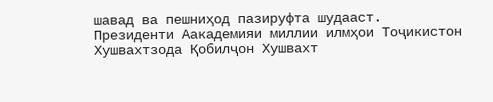шавад ва пешниҳод пазируфта шудааст.
Президенти Аакадемияи миллии илмҳои Тоҷикистон Хушвахтзода Қобилҷон Хушвахт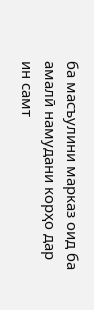ба масъулини марказ оид ба амалӣ намудани корҳо дар ин самт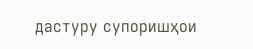дастуру супоришҳои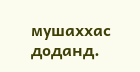мушаххас доданд.